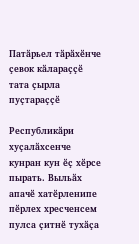Патӑрьел тӑрӑхӗнче ҫевок кӑлараҫҫӗ тата ҫырла пуҫтараҫҫӗ

Республикӑри хуҫалӑхсенче кунран кун ӗҫ хӗрсе пырать. Выльӑх апачӗ хатӗрленипе пӗрлех хресченсем пулса ҫитнӗ тухӑҫа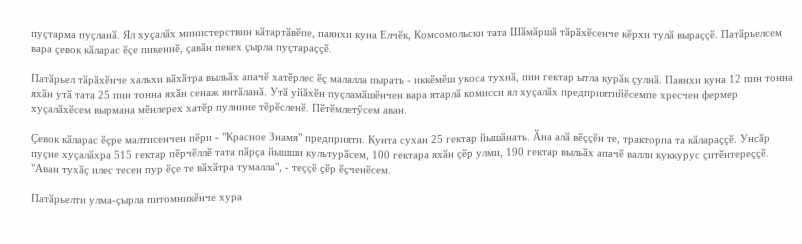пуҫтарма пуҫланӑ. Ял хуҫалӑх министерствин кӑтартӑвӗпе, паянхи куна Елчӗк, Комсомольски тата Шӑмӑршӑ тӑрӑхӗсенче кӗрхи тулӑ выраҫҫӗ. Патӑрьелсем вара ҫевок кӑларас ӗҫе пикеннӗ, ҫавӑн пекех ҫырла пуҫтараҫҫӗ.

Патӑрьел тӑрӑхӗнче хальхи вӑхӑтра выльӑх апачӗ хатӗрлес ӗҫ малалла пырать - иккӗмӗш укоса тухнӑ, пин гектар ытла курӑк ҫулнӑ. Паянхи куна 12 пин тонна яхӑн утӑ тата 25 пин тонна яхӑн сенаж янтӑланӑ. Утӑ уйӑхӗн пуҫламӑшӗнчен вара ятарлӑ комисси ял хуҫалӑх предприятийӗсемпе хресчен фермер хуҫалӑхӗсем вырмана мӗнлерех хатӗр пулнине тӗрӗсленӗ. Пӗтӗмлетӳсем аван.

Ҫевок кӑларас ӗҫре малтисенчен пӗри - "Красное Знамя" предприяти. Кунта сухан 25 гектар йышӑнать. Ӑна алӑ вӗҫҫӗн те, тракторпа та кӑлараҫҫӗ. Унсӑр пуҫне хуҫалӑхра 515 гектар пӗрчӗллӗ тата пӑрҫа йышши культурӑсем, 100 гектара яхӑн ҫӗр улми, 190 гектар выльӑх апачӗ валли куккурус ҫитӗнтереҫҫӗ. "Аван тухӑҫ илес тесен пур ӗҫе те вӑхӑтра тумалла", - теҫҫӗ ҫӗр ӗҫченӗсем.

Патӑрьелти улма-ҫырла питомникӗнче хура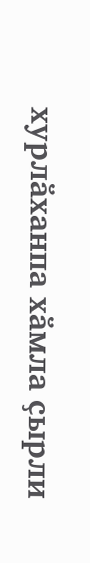хурлӑханпа хӑмла ҫырли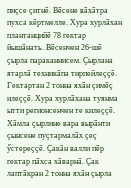пиҫсе ҫитнӗ. Вӗсене вӑхӑтра пухса кӗртмелле. Хура хурлӑхан плантанцийӗ 78 гектар йышӑнать. Вӗсенчен 26-шӗ ҫырла параканнисем. Ҫырлана ятарлӑ техникӑпа тирпейлеҫҫӗ. Гектартан 2 тонна яхӑн ҫимӗҫ илеҫҫӗ. Хура хурлӑхана туянма ытти регионсенчен те килеҫҫӗ. Хӑмла ҫырлине вара вырӑнти ҫынсене пуҫтармалӑх ҫеҫ ӳстереҫҫӗ. Ҫакӑн валли пӗр гектар пӑхса хӑварнӑ. Ҫак лаптӑкран 2 тонна яхӑн ҫырла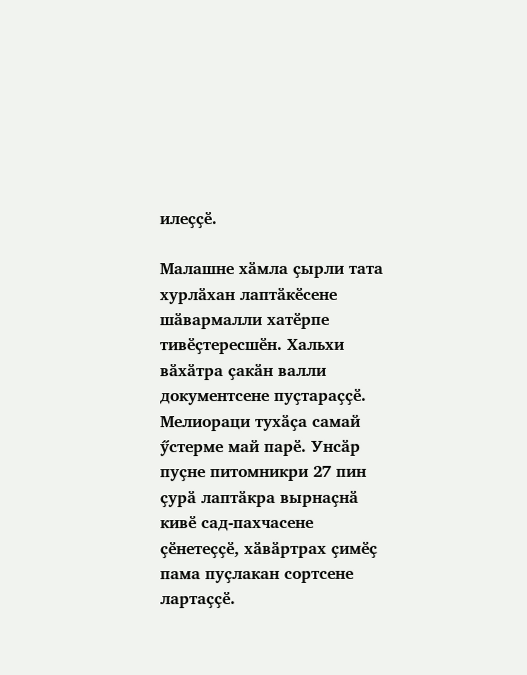илеҫҫӗ.

Малашне хӑмла ҫырли тата хурлӑхан лаптӑкӗсене шӑвармалли хатӗрпе тивӗҫтересшӗн. Хальхи вӑхӑтра ҫакӑн валли документсене пуҫтараҫҫӗ. Мелиораци тухӑҫа самай ӳстерме май парӗ. Унсӑр пуҫне питомникри 27 пин ҫурӑ лаптӑкра вырнаҫнӑ кивӗ сад-пахчасене ҫӗнетеҫҫӗ, хӑвӑртрах ҫимӗҫ пама пуҫлакан сортсене лартаҫҫӗ.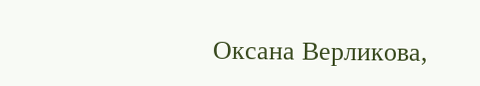Оксана Верликова,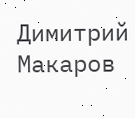Димитрий Макаров